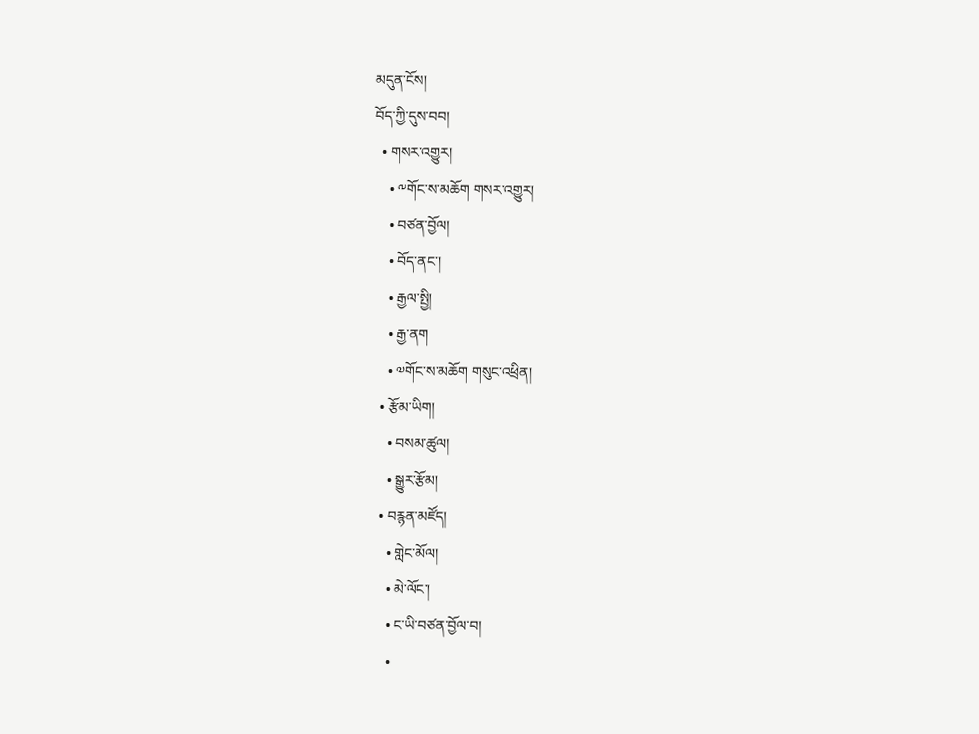མདུན་ངོས།
བོད་ཀྱི་དུས་བབ།
  • གསར་འགྱུར།
    • ༸གོང་ས་མཆོག གསར་འགྱུར།
    • བཙན་བྱོལ།
    • བོད་ནང་།
    • རྒྱལ་སྤྱི།
    • རྒྱ་ནག
    • ༧གོང་ས་མཆོག གསུང་འཕྲིན།
  • རྩོམ་ཡིག།
    • བསམ་ཚུལ།
    • སྒྱུར་རྩོམ།
  • བརྙན་མཛོད།
    • གླེང་མོལ།
    • མེ་ལོང་།
    • ང་ཡི་བཙན་བྱོལ་བ།
    •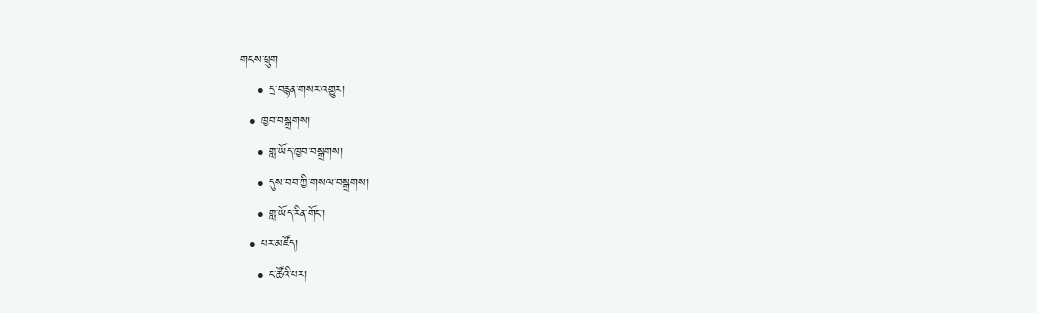གངས་ཕྲུག
    • དྲ་བརྙན་གསར་འགྱུར།
  • ཁྱབ་བསྒྲགས།
    • གླ་ཡོད་ཁྱབ་བསྒྲགས།
    • དུས་བབ་ཀྱི་གསལ་བསྒྲགས།
    • གླ་ཡོད་རིན་གོང་།
  • པར་མཛོད།
    • ང་ཚོའི་པར།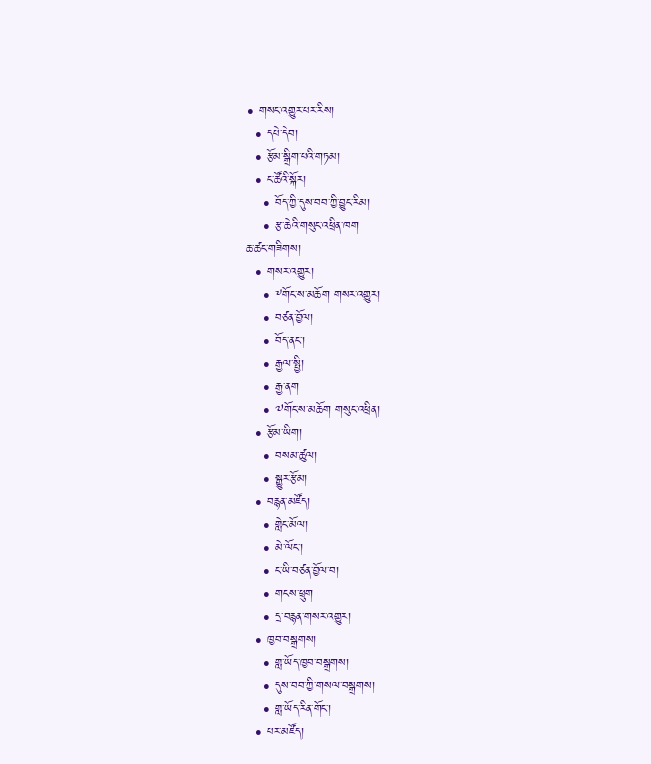• གསང་འགྱུར་པར་རིས།
  • དཔེ་དེབ།
  • རྩོམ་སྒྲིག་པའི་གཏམ།
  • ང་ཚོའི་སྐོར།
    • བོད་ཀྱི་དུས་བབ་ཀྱི་བྱུང་རིམ།
    • རྩ་ཆེའི་གསུང་འཕྲིན་ཁག
ཆ་ཚང་གཟིགས།
  • གསར་འགྱུར།
    • ༸གོང་ས་མཆོག གསར་འགྱུར།
    • བཙན་བྱོལ།
    • བོད་ནང་།
    • རྒྱལ་སྤྱི།
    • རྒྱ་ནག
    • ༧གོང་ས་མཆོག གསུང་འཕྲིན།
  • རྩོམ་ཡིག།
    • བསམ་ཚུལ།
    • སྒྱུར་རྩོམ།
  • བརྙན་མཛོད།
    • གླེང་མོལ།
    • མེ་ལོང་།
    • ང་ཡི་བཙན་བྱོལ་བ།
    • གངས་ཕྲུག
    • དྲ་བརྙན་གསར་འགྱུར།
  • ཁྱབ་བསྒྲགས།
    • གླ་ཡོད་ཁྱབ་བསྒྲགས།
    • དུས་བབ་ཀྱི་གསལ་བསྒྲགས།
    • གླ་ཡོད་རིན་གོང་།
  • པར་མཛོད།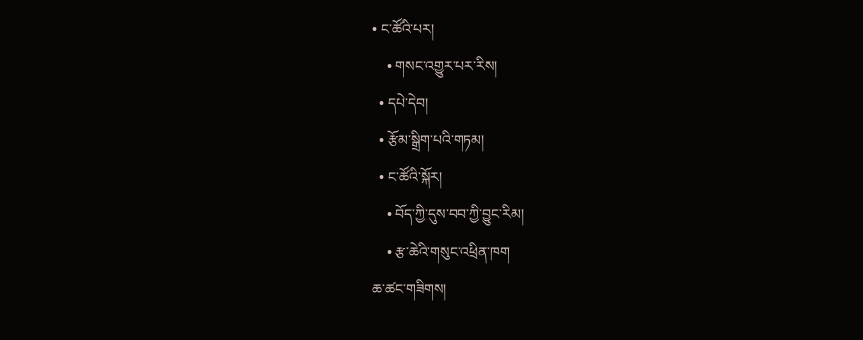• ང་ཚོའི་པར།
    • གསང་འགྱུར་པར་རིས།
  • དཔེ་དེབ།
  • རྩོམ་སྒྲིག་པའི་གཏམ།
  • ང་ཚོའི་སྐོར།
    • བོད་ཀྱི་དུས་བབ་ཀྱི་བྱུང་རིམ།
    • རྩ་ཆེའི་གསུང་འཕྲིན་ཁག
ཆ་ཚང་གཟིགས།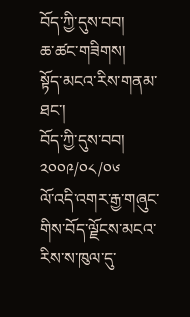བོད་ཀྱི་དུས་བབ།
ཆ་ཚང་གཟིགས།
སྟོད་མངའ་རིས་གནམ་ཐང་།
བོད་ཀྱི་དུས་བབ།
༢༠༠༩/༠༨/༠༦
ལོ་འདི་འགར་རྒྱ་གཞུང་གིས་བོད་ལྗོངས་མངའ་རིས་ས་ཁུལ་དུ་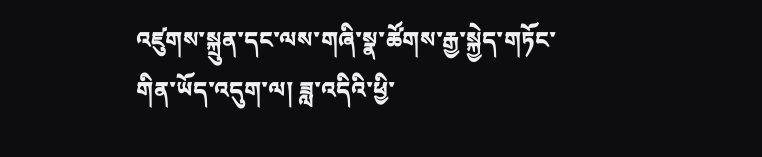འཛུགས་སྐྲུན་དང་ལས་གཞི་སྣ་ཚོགས་རྒྱ་སྐྱེད་གཏོང་གིན་ཡོད་འདུག་ལ། ཟླ་འདིའི་ཕྱི་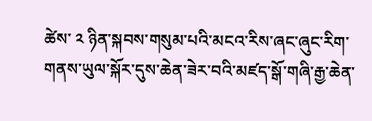ཚེས་ ༢ ཉིན་སྐབས་གསུམ་པའི་མངའ་རིས་ཞང་ཞུང་རིག་གནས་ཡུལ་སྐོར་དུས་ཆེན་ཟེར་བའི་མཛད་སྒོ་གཞི་རྒྱ་ཆེན་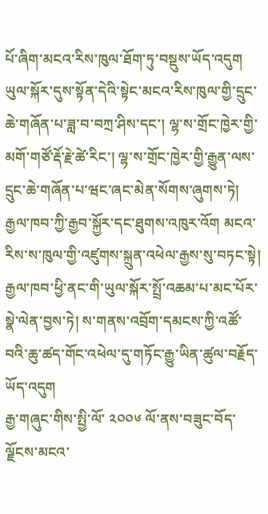པོ་ཞིག་མངའ་རིས་ཁུལ་ཐོག་ཏུ་བསྡུས་ཡོད་འདུག ཡུལ་སྐོར་དུས་སྟོན་དེའི་སྟེང་མངའ་རིས་ཁུལ་གྱི་དྲུང་ཆེ་གཞོན་པ་ཟླ་བ་བཀྲ་ཤིས་དང་། ལྷ་ས་གྲོང་ཁྱེར་གྱི་མགོ་གཙོ་རྡོ་རྗེ་ཚེ་རིང་། ལྷ་ས་གྲོང་ཁྱེར་གྱི་རྒྱུན་ལས་དྲུང་ཆེ་གཞོན་པ་ཝང་ཞང་མེན་སོགས་ཞུགས་ཏེ། རྒྱལ་ཁབ་ཀྱི་རྒྱབ་སྐྱོར་དང་ཐུགས་འཁུར་འོག མངའ་རིས་ས་ཁུལ་གྱི་འཛུགས་སྐྲུན་འཕེལ་རྒྱས་སུ་བཏང་སྟེ། རྒྱལ་ཁབ་ཕྱི་ནང་གི་ཡུལ་སྐོར་སྤྲོ་འཆམ་པ་མང་པོར་སྣེ་ལེན་བྱས་ཏེ། ས་གནས་འབྲོག་དམངས་ཀྱི་འཚོ་བའི་ཆུ་ཚད་གོང་འཕེལ་དུ་གཏོང་རྒྱུ་ཡིན་ཚུལ་བརྗོད་ཡོད་འདུག
རྒྱ་གཞུང་གིས་སྤྱི་ལོ་ ༢༠༠༦ ལོ་ནས་བཟུང་བོད་ལྗོངས་མངའ་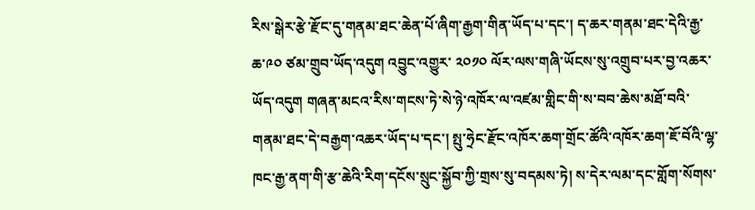རིས་སྒེར་རྩེ་རྫོང་དུ་གནམ་ཐང་ཆེན་པོ་ཞིག་རྒྱག་གིན་ཡོད་པ་དང་། ད་ཆར་གནམ་ཐང་དེའི་རྒྱ་ཆ་༩༠ ཙམ་གྲུབ་ཡོད་འདུག འབྱུང་འགྱུར་ ༢༠༡༠ ལོར་ལས་གཞི་ཡོངས་སུ་འགྲུབ་པར་བྱ་འཆར་ཡོད་འདུག གཞན་མངའ་རིས་གངས་ཏེ་སེ་ཉེ་འཁོར་ལ་འཛམ་གླིང་གི་ས་བབ་ཆེས་མཐོ་བའི་གནམ་ཐང་དེ་བརྒྱག་འཆར་ཡོད་པ་དང་། སྤུ་ཧྲེང་རྫོང་འཁོར་ཆག་གྲོང་ཚོའི་འཁོར་ཆག་ཇོ་བོའི་ལྷ་ཁང་རྒྱ་ནག་གི་རྩ་ཆེའི་རིག་དངོས་སྲུང་སྐྱོབ་ཀྱི་གྲས་སུ་བདམས་ཏེ། ས་དེར་ལམ་དང་གློག་སོགས་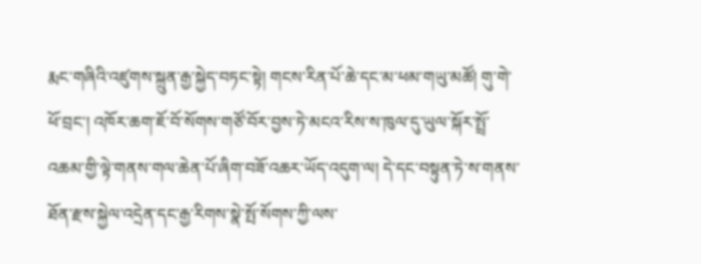རྨང་གཞིའི་འཛུགས་སྐྲུན་རྒྱ་སྐྱེད་བཏང་སྟེ། གངས་རིན་པོ་ཆེ་དང་མ་ཕམ་གཡུ་མཚོ། གུ་གེ་ཕོ་བྲང་། འཁོར་ཆག་ཇོ་བོ་སོགས་གཙོ་བོར་བྱས་ཏེ་མངའ་རིས་ས་ཁུལ་དུ་ཡུལ་སྐོར་སྤྲོ་འཆམ་གྱི་ལྟེ་གནས་གལ་ཆེན་པོ་ཞིག་བཟོ་འཆར་ཡོད་འདུག་ལ། དེ་དང་བསྟུན་ཏེ་ས་གནས་ཐོན་རྫས་སྐྱེལ་འདྲེན་དང་རྒྱ་རིགས་སྣེ་སྤོ་སོགས་ཀྱི་ལས་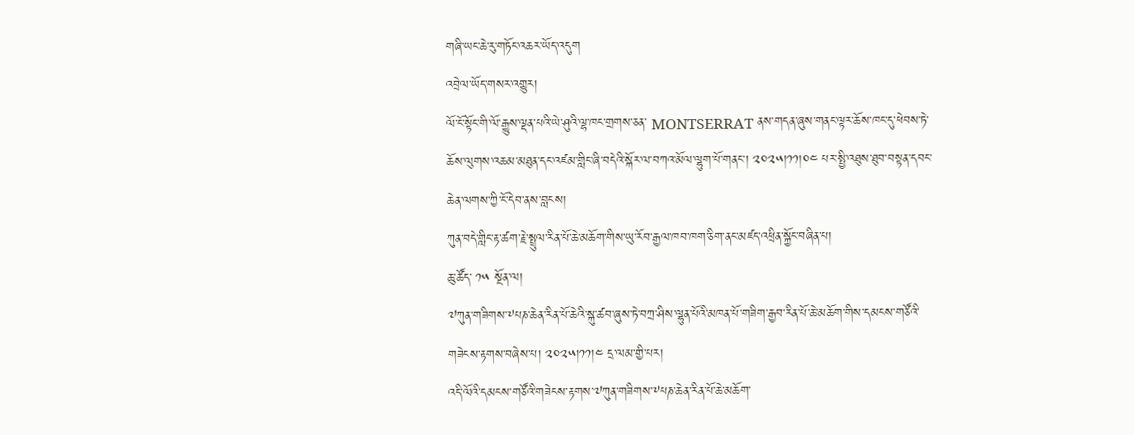གཞི་ཡང་ཆེ་རུ་གཏོང་འཆར་ཡོད་འདུག
འབྲེལ་ཡོད་གསར་འགྱུར།
ལོ་ངོ་སྟོང་གི་ལོ་རྒྱུས་ལྡན་པའི་ཡེ་ཤུའི་ལྷ་ཁང་གྲགས་ཅན་ MONTSERRAT ནས་གདན་ཞུས་གནང་ལྟར་ཆོས་ཁང་དུ་ཕེབས་ཏེ་ཆོས་ལུགས་འཆམ་མཐུན་དང་འཛམ་གླིང་ཞི་བདེའི་སྐོར་ལ་བཀའ་མོལ་ལྷུག་པོ་གནང་། ༢༠༢༥།༡༡།༠༤ པར་སྤྱི་འཐུས་ཐུབ་བསྟན་དབང་ཆེན་ལགས་ཀྱི་ངོ་དེབ་ནས་བླངས།
ཀུན་བདེ་གླིང་རྟ་ཚག་རྗེ་སྤྲུལ་རིན་པོ་ཆེ་མཆོག་གིས་ཡུ་རོབ་རྒྱལ་ཁབ་ཁག་ཅིག་ནང་མཛད་འཕྲིན་སྐྱོང་བཞིན་པ།
ཆུ་ཚོད་ ༡༥ སྔོན་ལ།
༧ཀུན་གཟིགས་༸པཎ་ཆེན་རིན་པོ་ཆེའི་སྐུ་ཚབ་ཞུས་ཏེ་བཀྲ་ཤིས་ལྷུན་པོའི་མཁན་པོ་གཟིག་རྒྱབ་རིན་པོ་ཆེ་མཆོག་གིས་དམངས་གཙོའི་གཟེངས་རྟགས་བཞེས་པ། ༢༠༢༥།༡༡།༤ དྲ་ལམ་གྱི་པར།
འདི་ལོའི་དམངས་གཙོའི་གཟེངས་རྟགས་༧ཀུན་གཟིགས་༸པཎ་ཆེན་རིན་པོ་ཆེ་མཆོག་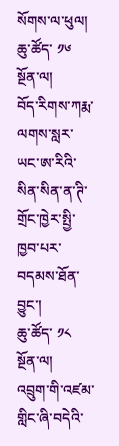སོགས་ལ་ཕུལ།
ཆུ་ཚོད་ ༡༦ སྔོན་ལ།
བོད་རིགས་ཀརྨ་ལགས་སླར་ཡང་ཨ་རིའི་སིན་སིན་ན་ཊི་གྲོང་ཁྱེར་སྤྱི་ཁྱབ་པར་བདམས་ཐོན་བྱུང་།
ཆུ་ཚོད་ ༡༨ སྔོན་ལ།
འབྲུག་གི་འཛམ་གླིང་ཞི་བདེའི་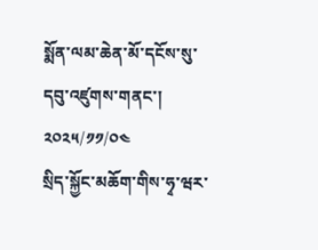སྨོན་ལམ་ཆེན་མོ་དངོས་སུ་དབུ་འཛུགས་གནང་།
༢༠༢༥/༡༡/༠༤
སྲིད་སྐྱོང་མཆོག་གིས་ཧྭ་ཝར་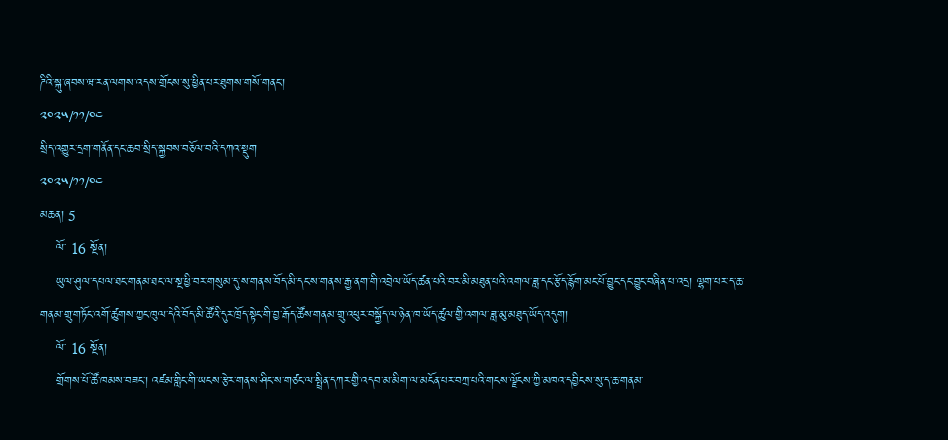ཌིའི་སྐུ་ཞབས་ཝ་རན་ལགས་འདས་གྲོངས་སུ་ཕྱིན་པར་ཐུགས་གསོ་གནང་།
༢༠༢༥/༡༡/༠༤
སྲིད་འགྱུར་དྲག་གནོན་དང་ཆབ་སྲིད་སྐྱབས་བཅོལ་བའི་དཀའ་སྡུག
༢༠༢༥/༡༡/༠༤
མཆན། 5
    ལོ་ 16 སྔོན།
    ཡུལ་ཤུལ་དཔལ་ཐང་གནམ་ཐང་ལ་སྔ་ཕྱི་བར་གསུམ་དུ་ས་གནས་བོད་མི་དང་ས་གནས་རྒྱ་ནག་གི་འབྲེལ་ཡོད་ཚན་པའི་བར་མི་མཐུན་པའི་འགལ་ཟླ་དང་རྩོད་རྙོག་མང་པོ་བྱུང་དང་བྱུང་བཞིན་པ་འདྲ། ལྷག་པར་ད་ཆ་གནམ་གྲུ་གཏོང་འགོ་ཚུགས་ཀྱང་ཁུལ་དེའི་བོད་མི་ཚོའི་དུར་ཁྲོད་སྟེང་གི་བྱ་རྒོད་ཚོས་གནམ་གྲུ་འཕུར་བསྐྱོད་ལ་ཉེན་ཁ་ཡོད་ཚུལ་གྱི་འགལ་ཟླ་མུ་མཐུད་ཡོད་འདུག།
    ལོ་ 16 སྔོན།
    གྲོགས་པོ་ཚོ་ཁམས་བཟང་། འཛམ་གླིང་གི་ཡངས་རྩེར་གནས་ཤིང་ས་གཙང་ལ་སྤྲིན་དཀར་གྱི་འདབ་མ་མིག་ལ་མངོན་པར་བཀྲ་པའི་གངས་ལྗོངས་ཀྱི་མཁའ་དབྱིངས་སུ་ད་ཆ་གནམ་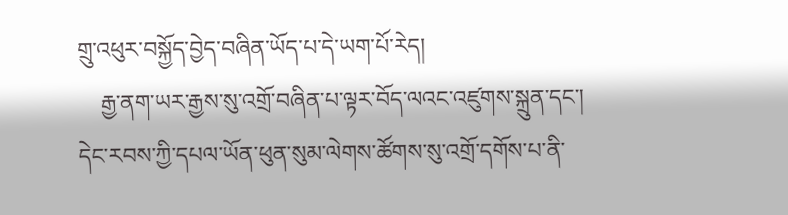གྲུ་འཕུར་བསྐྱོད་བྱེད་བཞིན་ཡོད་པ་དེ་ཡག་པོ་རེད།
    རྒྱ་ནག་ཡར་རྒྱས་སུ་འགྲོ་བཞིན་པ་ལྟར་བོད་ལའང་འཛུགས་སྐྲུན་དང་། དེང་རབས་ཀྱི་དཔལ་ཡོན་ཕུན་སུམ་ལེགས་ཚོགས་སུ་འགྲོ་དགོས་པ་ནི་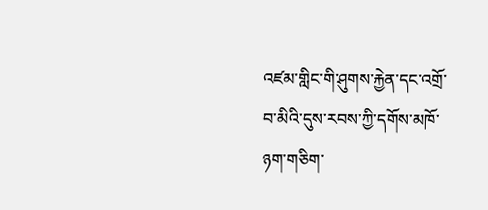འཛམ་གླིང་གི་ཤུགས་རྐྱེན་དང་འགྲོ་བ་མིའི་དུས་རབས་ཀྱི་དགོས་མཁོ་ཉག་གཅིག་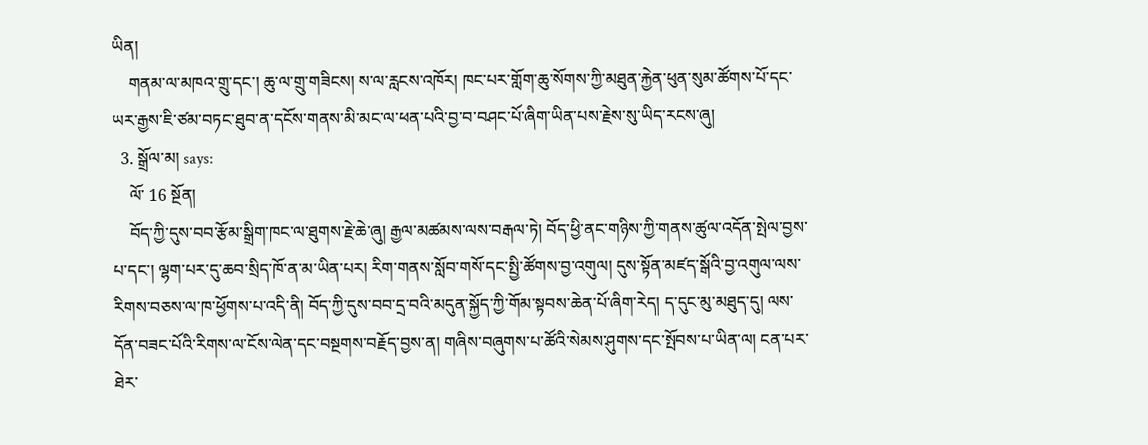ཡིན།
    གནམ་ལ་མཁའ་གྲུ་དང་། ཆུ་ལ་གྲུ་གཟིངས། ས་ལ་རླངས་འཁོར། ཁང་པར་གློག་ཆུ་སོགས་ཀྱི་མཐུན་རྐྱེན་ཕུན་སུམ་ཚོགས་པོ་དང་ཡར་རྒྱས་ཇི་ཙམ་བཏང་ཐུབ་ན་དངོས་གནས་མི་མང་ལ་ཕན་པའི་བྱ་བ་བཤང་པོ་ཞིག་ཡིན་པས་རྗེས་སུ་ཡིད་རངས་ཞུ།
  3. སྒྲོལ་མ། says:
    ལོ་ 16 སྔོན།
    བོད་ཀྱི་དུས་བབ་རྩོམ་སྒྲིག་ཁང་ལ་ཐུགས་རྗེ་ཆེ་ཞུ། རྒྱལ་མཚམས་ལས་བརྒལ་ཏེ། བོད་ཕྱི་ནང་གཉིས་ཀྱི་གནས་ཚུལ་འདོན་སྤེལ་བྱས་པ་དང་། ལྷག་པར་དུ་ཆབ་སྲིད་ཁོ་ན་མ་ཡིན་པར། རིག་གནས་སློབ་གསོ་དང་སྤྱི་ཚོགས་བྱ་འགུལ། དུས་སྟོན་མཛད་སྒོའི་བྱ་འགུལ་ལས་རིགས་བཅས་ལ་ཁ་ཕྱོགས་པ་འདི་ནི། བོད་ཀྱི་དུས་བབ་དྲ་བའི་མདུན་སྐྱོད་ཀྱི་གོམ་སྟབས་ཆེན་པོ་ཞིག་རེད། ད་དུང་མུ་མཐུད་དུ། ལས་དོན་བཟང་པོའི་རིགས་ལ་ངོས་ལེན་དང་བསྔགས་བརྗོད་བྱས་ན། གཞིས་བཞུགས་པ་ཚོའི་སེམས་ཤུགས་དང་སྤོབས་པ་ཡིན་ལ། ངན་པར་ཐེར་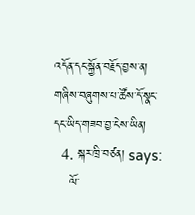འདོན་དང་སྐྱོན་བརྗོད་བྱས་ན། གཞིས་བཞུགས་པ་ཚོས་དོ་སྣང་དང་ཡིད་གཟབ་བྱ་ངེས་ཡིན།
  4. སྐར་ཁྲི་བཙན། says:
    ལོ་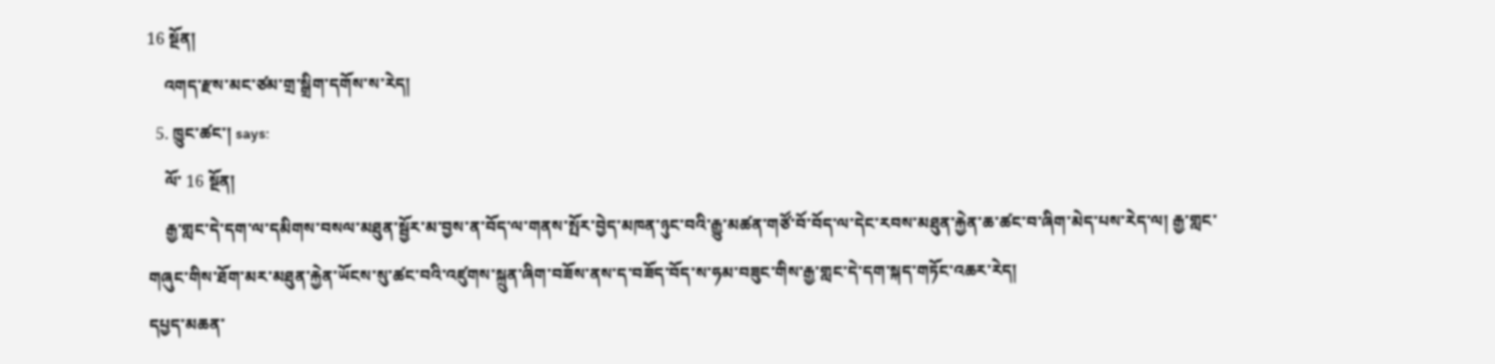16 སྔོན།
    འགད་རྫས་མང་ཙམ་གྲ་སྒྲིག་དགོས་ས་རེད།
  5. ཁྱུང་ཚང་། says:
    ལོ་ 16 སྔོན།
    རྒྱ་གླང་དེ་དག་ལ་དམིགས་བསལ་མཐུན་སྦྱོར་མ་བྱས་ན་བོད་ལ་གནས་སྤོར་བྱེད་མཁན་ཉུང་བའི་རྒྱུ་མཚན་གཙོ་བོ་བོད་ལ་དེང་རབས་མཐུན་རྐྱེན་ཆ་ཚང་བ་ཞིག་མེད་པས་རེད་ལ། རྒྱ་གླང་གཞུང་གིས་ཐོག་མར་མཐུན་རྐྱེན་ཡོངས་སུ་ཚང་བའི་འཛུགས་སྐྲུན་ཞིག་བཟོས་ནས་ད་བཟོད་བོད་ས་ཧམ་བཟུང་གིས་རྒྱ་གླང་དེ་དག་སྐད་གཏོང་འཆར་རེད།
དཔྱད་མཆན་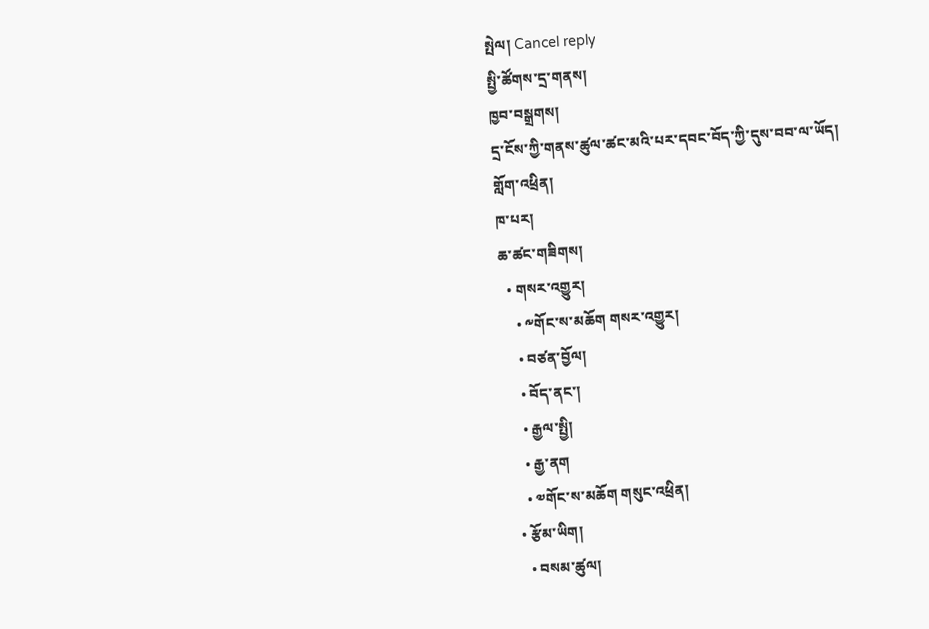སྤེལ། Cancel reply
སྤྱི་ཚོགས་དྲ་གནས།
ཁྱབ་བསྒྲགས།
དྲ་ངོས་ཀྱི་གནས་ཚུལ་ཚང་མའི་པར་དབང་བོད་ཀྱི་དུས་བབ་ལ་ཡོད།
གློག་འཕྲིན།
ཁ་པར།
ཆ་ཚང་གཟིགས།
  • གསར་འགྱུར།
    • ༸གོང་ས་མཆོག གསར་འགྱུར།
    • བཙན་བྱོལ།
    • བོད་ནང་།
    • རྒྱལ་སྤྱི།
    • རྒྱ་ནག
    • ༧གོང་ས་མཆོག གསུང་འཕྲིན།
  • རྩོམ་ཡིག།
    • བསམ་ཚུལ།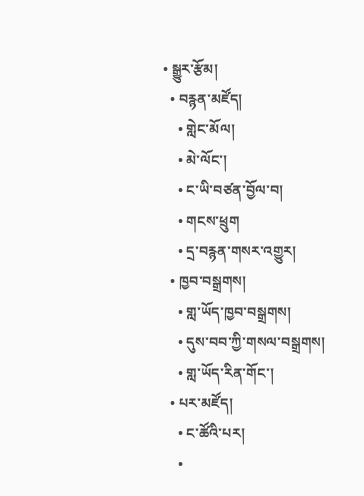• སྒྱུར་རྩོམ།
  • བརྙན་མཛོད།
    • གླེང་མོལ།
    • མེ་ལོང་།
    • ང་ཡི་བཙན་བྱོལ་བ།
    • གངས་ཕྲུག
    • དྲ་བརྙན་གསར་འགྱུར།
  • ཁྱབ་བསྒྲགས།
    • གླ་ཡོད་ཁྱབ་བསྒྲགས།
    • དུས་བབ་ཀྱི་གསལ་བསྒྲགས།
    • གླ་ཡོད་རིན་གོང་།
  • པར་མཛོད།
    • ང་ཚོའི་པར།
    •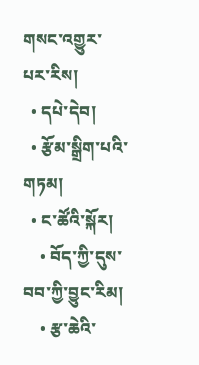གསང་འགྱུར་པར་རིས།
  • དཔེ་དེབ།
  • རྩོམ་སྒྲིག་པའི་གཏམ།
  • ང་ཚོའི་སྐོར།
    • བོད་ཀྱི་དུས་བབ་ཀྱི་བྱུང་རིམ།
    • རྩ་ཆེའི་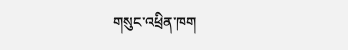གསུང་འཕྲིན་ཁག